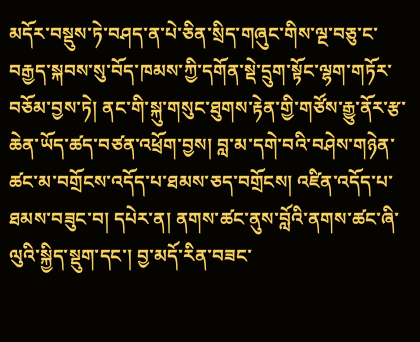མདོར་བསྡུས་ཏེ་བཤད་ན་པེ་ཅིན་སྲིད་གཞུང་གིས་ལྔ་བཅུ་ང་བརྒྱད་སྐབས་སུ་བོད་ཁམས་ཀྱི་དགོན་སྡེ་དྲུག་སྟོང་ལྷག་གཏོར་བཅོམ་བྱས་ཏེ། ནང་གི་སྐུ་གསུང་ཐུགས་རྟེན་གྱི་གཙོས་རྒྱུ་ནོར་རྩ་ཆེན་ཡོད་ཚད་བཙན་འཕྲོག་བྱས། བླ་མ་དགེ་བའི་བཤེས་གཉེན་ཚང་མ་བགྲོངས་འདོད་པ་ཐམས་ཅད་བགྲོངས། འཛིན་འདོད་པ་ཐམས་བཟུང་བ། དཔེར་ན། ནགས་ཚང་ནུས་བློའི་ནགས་ཚང་ཞི་ལུའི་སྐྱིད་སྡུག་དང་། བྱ་མདོ་རིན་བཟང་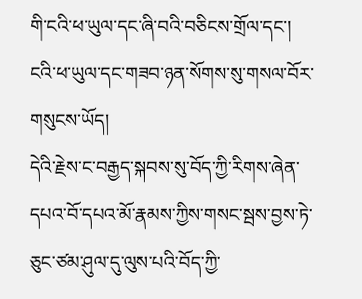གི་ངའི་ཕ་ཡུལ་དང་ཞི་བའི་བཅིངས་གྲོལ་དང་། ངའི་ཕ་ཡུལ་དང་གཟབ་ཉན་སོགས་སུ་གསལ་བོར་གསུངས་ཡོད།
དེའི་རྗེས་ང་བརྒྱད་སྐབས་སུ་བོད་ཀྱི་རིགས་ཞེན་དཔའ་བོ་དཔའ་མོ་རྣམས་ཀྱིས་གསང་སྦས་བྱས་ཏེ་ཅུང་ཙམ་ཤུལ་དུ་ལུས་པའི་བོད་ཀྱི་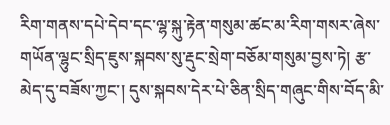རིག་གནས་དཔེ་དེབ་དང་ལྷ་སྐུ་རྟེན་གསུམ་ཚང་མ་རིག་གསར་ཞེས་གཡོན་ལྷུང་སྲིད་ཇུས་སྐབས་སུ་རྡུང་སྲེག་བཅོམ་གསུམ་བྱས་ཏེ། རྩ་མེད་དུ་བཟོས་ཀྱང་། དུས་སྐབས་དེར་པེ་ཅིན་སྲིད་གཞུང་གིས་བོད་མི་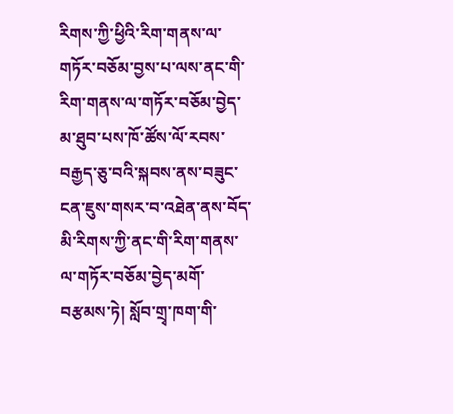རིགས་ཀྱི་ཕྱིའི་རིག་གནས་ལ་གཏོར་བཅོམ་བྱས་པ་ལས་ནང་གི་རིག་གནས་ལ་གཏོར་བཅོམ་བྱེད་མ་ཐུབ་པས་ཁོ་ཚོས་ལོ་རབས་བརྒྱད་ཅུ་བའི་སྐབས་ནས་བཟུང་ངན་ཇུས་གསར་བ་འཐེན་ནས་བོད་མི་རིགས་ཀྱི་ནང་གི་རིག་གནས་ལ་གཏོར་བཅོམ་བྱེད་མགོ་བརྩམས་ཏེ། སློབ་གྲྭ་ཁག་གི་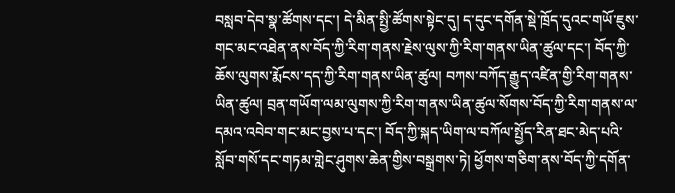བསླབ་དེབ་སྣ་ཚོགས་དང་། དེ་མིན་སྤྱི་ཚོགས་སྟེང་དུ། ད་དུང་དགོན་སྡེ་ཁྲོད་དུའང་གཡོ་ཇུས་གང་མང་འཐེན་ནས་བོད་ཀྱི་རིག་གནས་རྗེས་ལུས་ཀྱི་རིག་གནས་ཡིན་ཚུལ་དང་། བོད་ཀྱི་ཆོས་ལུགས་རྨོངས་དད་ཀྱི་རིག་གནས་ཡིན་ཚུལ། བཀས་བཀོད་རྒྱུད་འཛིན་གྱི་རིག་གནས་ཡིན་ཚུལ། བྲན་གཡོག་ལམ་ལུགས་ཀྱི་རིག་གནས་ཡིན་ཚུལ་སོགས་བོད་ཀྱི་རིག་གནས་ལ་དམའ་འབེབ་གང་མང་བྱས་པ་དང་། བོད་ཀྱི་སྐད་ཡིག་ལ་བཀོལ་སྤྱོད་རིན་ཐང་མེད་པའི་སློབ་གསོ་དང་གཏམ་གླེང་ཤུགས་ཆེན་གྱིས་བསྒྲགས་ཏེ། ཕྱོགས་གཅིག་ནས་བོད་ཀྱི་དགོན་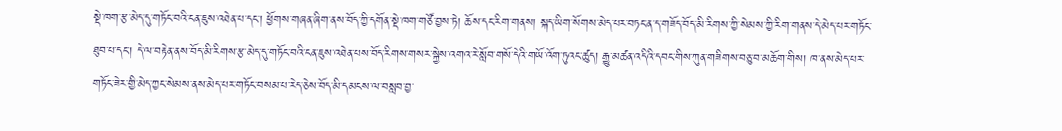སྡེ་ཁག་རྩ་མེད་དུ་གཏོང་བའི་ངན་ཇུས་འཐེན་པ་དང་། ཕྱོགས་གཞན་ཞིག་ནས་བོད་ཀྱི་དགོན་སྡེ་ཁག་གཙོ་བྱས་ཏེ། ཆོས་དང་རིག་གནས། སྐད་ཡིག་སོགས་མེད་པར་བཏང་ན་ད་གཟོད་བོད་མི་རིགས་ཀྱི་སེམས་ཀྱི་རིག་གནས་དེ་མེད་པར་གཏོང་ཐུབ་པ་དང་། དེ་ལ་བརྟེན་ནས་བོད་མི་རིགས་རྩ་མེད་དུ་གཏོང་བའི་ངན་ཇུས་འཐེན་པས་བོད་རིགས་གསར་སྐྱེས་འགའ་རེ་སློབ་གསོ་དེའི་གཡོ་འོག་ཏུའང་ཚུད། རྒྱུ་མཚན་འདིའི་དབང་གིས་ཀུན་གཟིགས་བཅུ་བ་མཆོག་གིས། ཁ་ནས་མེད་པར་གཏོང་ཟེར་གྱི་མེད་ཀྱང་སེམས་ནས་མེད་པར་གཏོང་བསམ་པ་རེད་ཅེས་བོད་མི་དམངས་ལ་བསླབ་བྱ་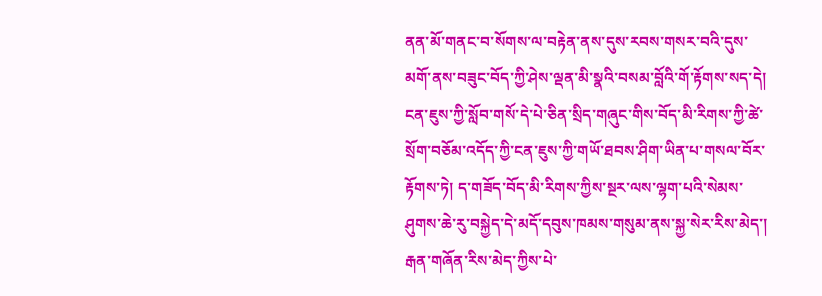ནན་མོ་གནང་བ་སོགས་ལ་བརྟེན་ནས་དུས་རབས་གསར་བའི་དུས་མགོ་ནས་བཟུང་བོད་ཀྱི་ཤེས་ལྡན་མི་སྣའི་བསམ་བློའི་གོ་རྟོགས་སད་དེ། ངན་ཇུས་ཀྱི་སློབ་གསོ་དེ་པེ་ཅིན་སྲིད་གཞུང་གིས་བོད་མི་རིགས་ཀྱི་ཚེ་སྲོག་བཅོམ་འདོད་ཀྱི་ངན་ཇུས་ཀྱི་གཡོ་ཐབས་ཤིག་ཡིན་པ་གསལ་བོར་རྟོགས་ཏེ། ད་གཟོད་བོད་མི་རིགས་ཀྱིས་སྔར་ལས་ལྷག་པའི་སེམས་ཤུགས་ཆེ་རུ་བསྐྱེད་དེ་མདོ་དབུས་ཁམས་གསུམ་ནས་སྐྱ་སེར་རིས་མེད་། རྒན་གཞོན་རིས་མེད་ཀྱིས་པེ་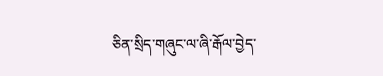ཅིན་སྲིད་གཞུང་ལ་ཞི་རྒོལ་བྱེད་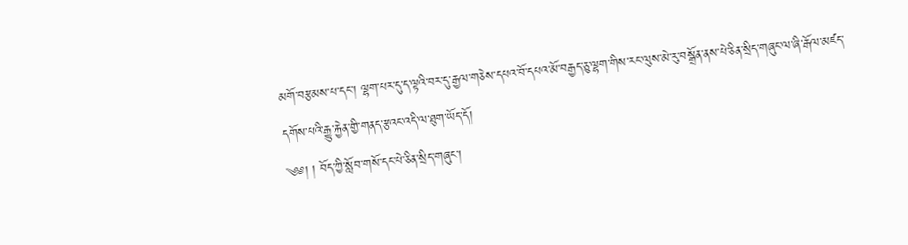མགོ་བརྩམས་པ་དང་། ལྷག་པར་དུ་ད་ལྟའི་བར་དུ་རྒྱལ་གཅེས་དཔའ་བོ་དཔའ་མོ་བརྒྱད་ཅུ་ལྷག་གིས་རང་ལུས་མེ་རུ་བསྒྲོན་ནས་པེ་ཅིན་སྲིད་གཞུང་ལ་ཞི་རྒོལ་མཛད་དགོས་པའི་རྒྱུ་རྐྱེན་གྱི་གནད་རྩའང་འདི་ལ་ཐུག་ཡོད་དོ།
༄༅། ། བོད་ཀྱི་སློབ་གསོ་དང་པེ་ཅིན་སྲིད་གཞུང་།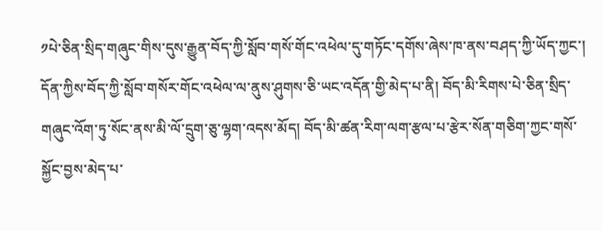༡པེ་ཅིན་སྲིད་གཞུང་གིས་དུས་རྒྱུན་བོད་ཀྱི་སློབ་གསོ་གོང་འཕེལ་དུ་གཏོང་དགོས་ཞེས་ཁ་ནས་བཤད་ཀྱི་ཡོད་ཀྱང་། དོན་ཀྱིས་བོད་ཀྱི་སློབ་གསོར་གོང་འཕེལ་ལ་ནུས་ཤུགས་ཅི་ཡང་འདོན་གྱི་མེད་པ་ནི། བོད་མི་རིགས་པེ་ཅིན་སྲིད་གཞུང་འོག་ཏུ་སོང་ནས་མི་ལོ་དྲུག་ཅུ་ལྷག་འདས་མོད། བོད་མི་ཚན་རིག་ལག་རྩལ་པ་རྩེར་སོན་གཅིག་ཀྱང་གསོ་སྐྱོང་བྱས་མེད་པ་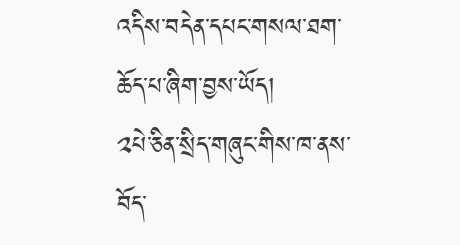འདིས་བདེན་དཔང་གསལ་ཐག་ཆོད་པ་ཞིག་བྱས་ཡོད།
༢པེ་ཅིན་སྲིད་གཞུང་གིས་ཁ་ནས་བོད་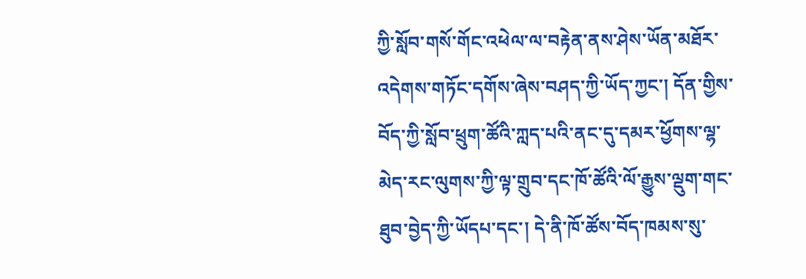ཀྱི་སློབ་གསོ་གོང་འཕེལ་ལ་བརྟེན་ནས་ཤེས་ཡོན་མཐོར་འདེགས་གཏོང་དགོས་ཞེས་བཤད་ཀྱི་ཡོད་ཀྱང་། དོན་གྱིས་བོད་ཀྱི་སློབ་ཕྲུག་ཚོའི་ཀླད་པའི་ནང་དུ་དམར་ཕྱོགས་ལྷ་མེད་རང་ལུགས་ཀྱི་ལྟ་གྲུབ་དང་ཁོ་ཚོའི་ལོ་རྒྱུས་ལྡུག་གང་ཐུབ་བྱེད་ཀྱི་ཡོདཔ་དང་། དེ་ནི་ཁོ་ཚོས་བོད་ཁམས་སུ་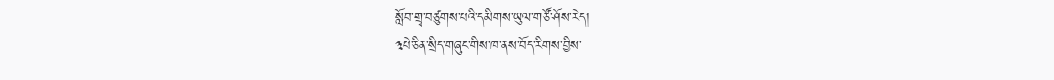སློབ་གྲྭ་བཙུགས་པའི་དམིགས་ཡུལ་གཙོ་ཤོས་རེད།
༣པེ་ཅིན་སྲིད་གཞུང་གིས་ཁ་ནས་བོད་རིགས་བྱིས་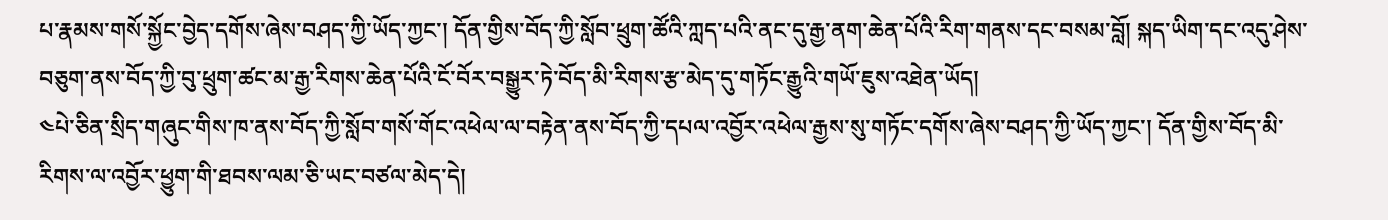པ་རྣམས་གསོ་སྐྱོང་བྱེད་དགོས་ཞེས་བཤད་ཀྱི་ཡོད་ཀྱང་། དོན་གྱིས་བོད་ཀྱི་སློབ་ཕྲུག་ཚོའི་ཀླད་པའི་ནང་དུ་རྒྱ་ནག་ཆེན་པོའི་རིག་གནས་དང་བསམ་བློ། སྐད་ཡིག་དང་འདུ་ཤེས་བཅུག་ནས་བོད་ཀྱི་བུ་ཕྲུག་ཚང་མ་རྒྱ་རིགས་ཆེན་པོའི་ངོ་བོར་བསྒྱུར་ཏེ་བོད་མི་རིགས་རྩ་མེད་དུ་གཏོང་རྒྱུའི་གཡོ་ཇུས་འཐེན་ཡོད།
༤པེ་ཅིན་སྲིད་གཞུང་གིས་ཁ་ནས་བོད་ཀྱི་སློབ་གསོ་གོང་འཕེལ་ལ་བརྟེན་ནས་བོད་ཀྱི་དཔལ་འབྱོར་འཕེལ་རྒྱས་སུ་གཏོང་དགོས་ཞེས་བཤད་ཀྱི་ཡོད་ཀྱང་། དོན་གྱིས་བོད་མི་རིགས་ལ་འབྱོར་ཕྱུག་གི་ཐབས་ལམ་ཅི་ཡང་བཙལ་མེད་དེ།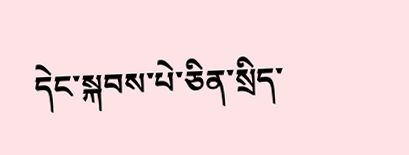དེང་སྐབས་པེ་ཅིན་སྲིད་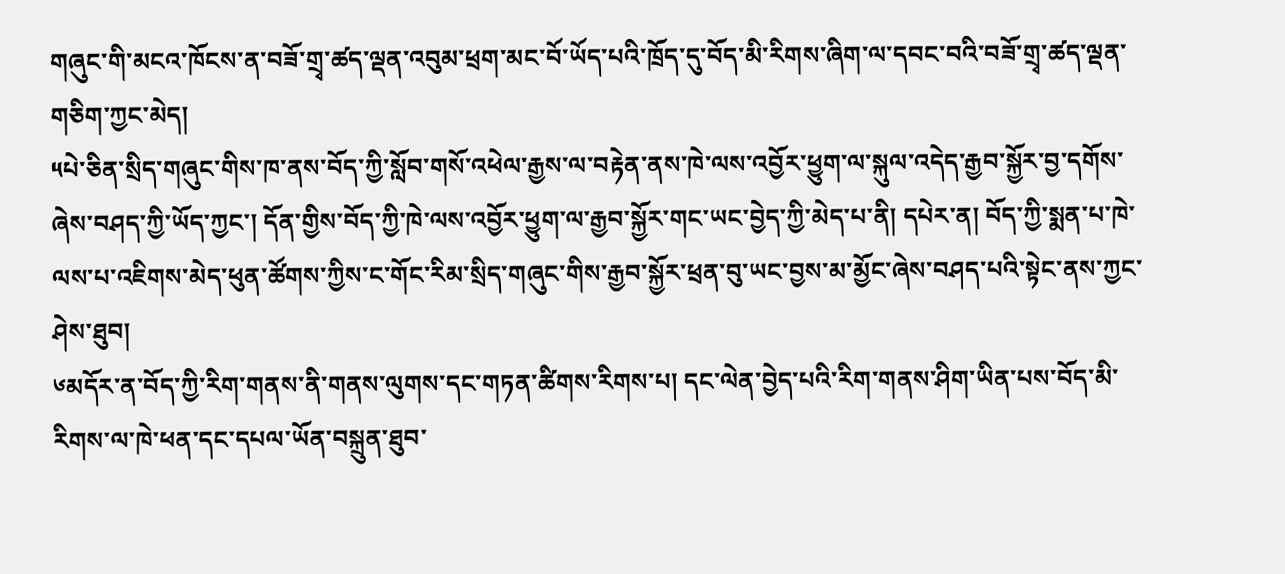གཞུང་གི་མངའ་ཁོངས་ན་བཟོ་གྲྭ་ཚད་ལྡན་འབུམ་ཕྲག་མང་བོ་ཡོད་པའི་ཁྲོད་དུ་བོད་མི་རིགས་ཞིག་ལ་དབང་བའི་བཟོ་གྲྭ་ཚད་ལྡན་གཅིག་ཀྱང་མེད།
༥པེ་ཅིན་སྲིད་གཞུང་གིས་ཁ་ནས་བོད་ཀྱི་སློབ་གསོ་འཕེལ་རྒྱས་ལ་བརྟེན་ནས་ཁེ་ལས་འབྱོར་ཕྱུག་ལ་སྐུལ་འདེད་རྒྱབ་སྐྱོར་བྱ་དགོས་ཞེས་བཤད་ཀྱི་ཡོད་ཀྱང་། དོན་གྱིས་བོད་ཀྱི་ཁེ་ལས་འབྱོར་ཕྱུག་ལ་རྒྱབ་སྐྱོར་གང་ཡང་བྱེད་ཀྱི་མེད་པ་ནི། དཔེར་ན། བོད་ཀྱི་སྨན་པ་ཁེ་ལས་པ་འཇིགས་མེད་ཕུན་ཚོགས་ཀྱིས་ང་གོང་རིམ་སྲིད་གཞུང་གིས་རྒྱབ་སྐྱོར་ཕྲན་བུ་ཡང་བྱས་མ་མྱོང་ཞེས་བཤད་པའི་སྟེང་ནས་ཀྱང་ཤེས་ཐུབ།
༦མདོར་ན་བོད་ཀྱི་རིག་གནས་ནི་གནས་ལུགས་དང་གཏན་ཚིགས་རིགས་པ། དང་ལེན་བྱེད་པའི་རིག་གནས་ཤིག་ཡིན་པས་བོད་མི་རིགས་ལ་ཁེ་ཕན་དང་དཔལ་ཡོན་བསྐྲུན་ཐུབ་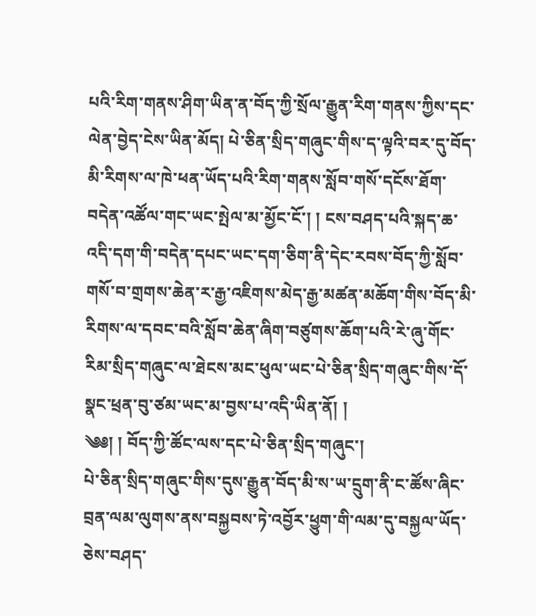པའི་རིག་གནས་ཤིག་ཡིན་ན་བོད་ཀྱི་སྲོལ་རྒྱུན་རིག་གནས་ཀྱིས་དང་ལེན་བྱེད་ངེས་ཡིན་མོད། པེ་ཅིན་སྲིད་གཞུང་གིས་ད་ལྟའི་བར་དུ་བོད་མི་རིགས་ལ་ཁེ་ཕན་ཡོད་པའི་རིག་གནས་སློབ་གསོ་དངོས་ཐོག་བདེན་འཚོལ་གང་ཡང་སྤེལ་མ་མྱོང་ངོ་། ། ངས་བཤད་པའི་སྐད་ཆ་འདི་དག་གི་བདེན་དཔང་ཡང་དག་ཅིག་ནི་དེང་རབས་བོད་ཀྱི་སློབ་གསོ་བ་གྲགས་ཆེན་ར་རྒྱ་འཇིགས་མེད་རྒྱ་མཚན་མཆོག་གིས་བོད་མི་རིགས་ལ་དབང་བའི་སློབ་ཆེན་ཞིག་བཙུགས་ཆོག་པའི་རེ་ཞུ་གོང་རིམ་སྲིད་གཞུང་ལ་ཐེངས་མང་ཕུལ་ཡང་པེ་ཅིན་སྲིད་གཞུང་གིས་དོ་སྣང་ཕྲན་བུ་ཙམ་ཡང་མ་བྱས་པ་འདི་ཡིན་ནོ། །
༄༅། ། བོད་ཀྱི་ཚོང་ལས་དང་པེ་ཅིན་སྲིད་གཞུང་།
པེ་ཅིན་སྲིད་གཞུང་གིས་དུས་རྒྱུན་བོད་མི་ས་ཡ་དྲུག་ནི་ང་ཚོས་ཞིང་བྲན་ལམ་ལུགས་ནས་བསྐྱབས་ཏེ་འབྱོར་ཕྱུག་གི་ལམ་དུ་བསྐྱལ་ཡོད་ཅེས་བཤད་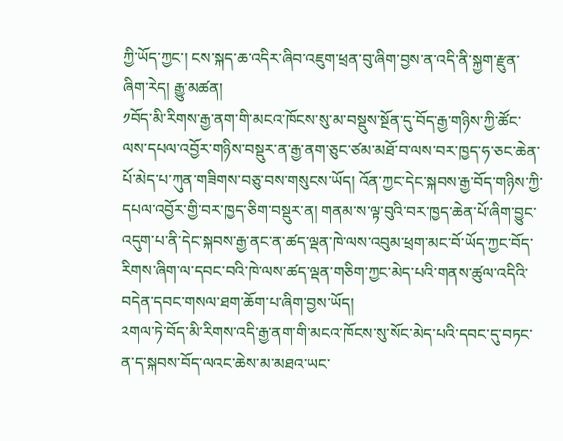ཀྱི་ཡོད་ཀྱང་། ངས་སྐད་ཆ་འདིར་ཞིབ་འཇུག་ཕྲན་བུ་ཞིག་བྱས་ན་འདི་ནི་སྐྱག་རྫུན་ཞིག་རེད། རྒྱུ་མཚན།
༡བོད་མི་རིགས་རྒྱ་ནག་གི་མངའ་ཁོངས་སུ་མ་བསྡུས་སྔོན་དུ་བོད་རྒྱ་གཉིས་ཀྱི་ཚོང་ལས་དཔལ་འབྱོར་གཉིས་བསྡུར་ན་རྒྱ་ནག་ཅུང་ཙམ་མཐོ་བ་ལས་བར་ཁྱད་ཧ་ཅང་ཆེན་པོ་མེད་པ་ཀུན་གཟིགས་བཅུ་བས་གསུངས་ཡོད། འོན་ཀྱང་དེང་སྐབས་རྒྱ་བོད་གཉིས་ཀྱི་དཔལ་འབྱོར་གྱི་བར་ཁྱད་ཅིག་བསྡུར་ན། གནམ་ས་ལྟ་བུའི་བར་ཁྱད་ཆེན་པོ་ཞིག་བྱུང་འདུག་པ་ནི་དེང་སྐབས་རྒྱ་ནང་ན་ཚད་ལྡན་ཁེ་ལས་འབུམ་ཕྲག་མང་བོ་ཡོད་ཀྱང་བོད་རིགས་ཞིག་ལ་དབང་བའི་ཁེ་ལས་ཚད་ལྡན་གཅིག་ཀྱང་མེད་པའི་གནས་ཚུལ་འདིའི་བདེན་དབང་གསལ་ཐག་ཆོག་པ་ཞིག་བྱས་ཡོད།
༢གལ་ཏེ་བོད་མི་རིགས་འདི་རྒྱ་ནག་གི་མངའ་ཁོངས་སུ་སོང་མེད་པའི་དབང་དུ་བཏང་ན་ད་སྐབས་བོད་ལའང་ཆེས་མ་མཐའ་ཡང་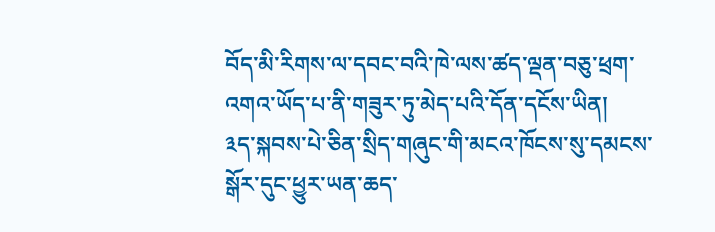བོད་མི་རིགས་ལ་དབང་བའི་ཁེ་ལས་ཚད་ལྡན་བཅུ་ཕྲག་འགའ་ཡོད་པ་ནི་གཟུར་ཏུ་མེད་པའི་དོན་དངོས་ཡིན།
༣ད་སྐབས་པེ་ཅིན་སྲིད་གཞུང་གི་མངའ་ཁོངས་སུ་དམངས་སྒོར་དུང་ཕྱུར་ཡན་ཆད་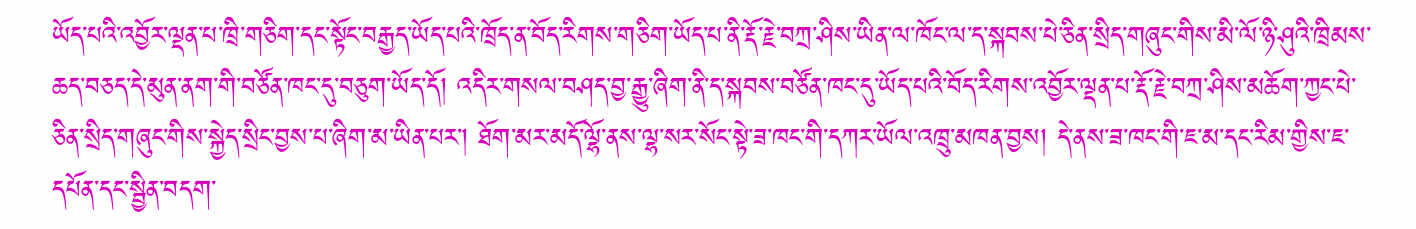ཡོད་པའི་འབྱོར་ལྡན་པ་ཁྲི་གཅིག་དང་སྟོང་བརྒྱད་ཡོད་པའི་ཁྲོད་ན་བོད་རིགས་གཅིག་ཡོད་པ་ནི་རྡོ་རྗེ་བཀྲ་ཤིས་ཡིན་ལ་ཁོང་ལ་ད་སྐབས་པེ་ཅིན་སྲིད་གཞུང་གིས་མི་ལོ་ཉི་ཤུའི་ཁྲིམས་ཆད་བཅད་དེ་མུན་ནག་གི་བཙོན་ཁང་དུ་བཅུག་ཡོད་དོ། འདིར་གསལ་བཤད་བྱ་རྒྱུ་ཞིག་ནི་ད་སྐབས་བཙོན་ཁང་དུ་ཡོད་པའི་བོད་རིགས་འབྱོར་ལྡན་པ་རྡོ་རྗེ་བཀྲ་ཤིས་མཆོག་ཀྱང་པེ་ཅིན་སྲིད་གཞུང་གིས་སྐྱེད་སྲིང་བྱས་པ་ཞིག་མ་ཡིན་པར་། ཐོག་མར་མདོ་ལྷོ་ནས་ལྷ་སར་སོང་སྟེ་ཟ་ཁང་གི་དཀར་ཡོལ་འཁྲུ་མཁན་བྱས། དེ་ནས་ཟ་ཁང་གི་ཇ་མ་དང་རིམ་གྱིས་ཇ་དཔོན་དང་སྦྱིན་བདག་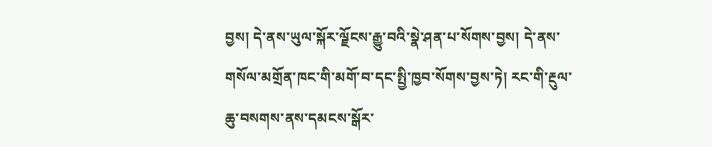བྱས། དེ་ནས་ཡུལ་སྐོར་ལྗོངས་རྒྱུ་བའི་སྣེ་ཤན་པ་སོགས་བྱས། དེ་ནས་གསོལ་མགྲོན་ཁང་གི་མགོ་བ་དང་སྤྱི་ཁྱབ་སོགས་བྱས་ཏེ། རང་གི་རྔུལ་ཆུ་བསགས་ནས་དམངས་སྒོར་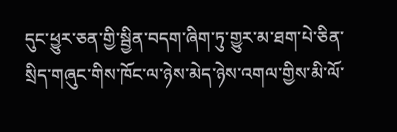དུང་ཕྱུར་ཅན་གྱི་སྦྱིན་བདག་ཞིག་ཏུ་གྱུར་མ་ཐག་པེ་ཅིན་སྲིད་གཞུང་གིས་ཁོང་ལ་ཉེས་མེད་ཉེས་འགལ་གྱིས་མི་ལོ་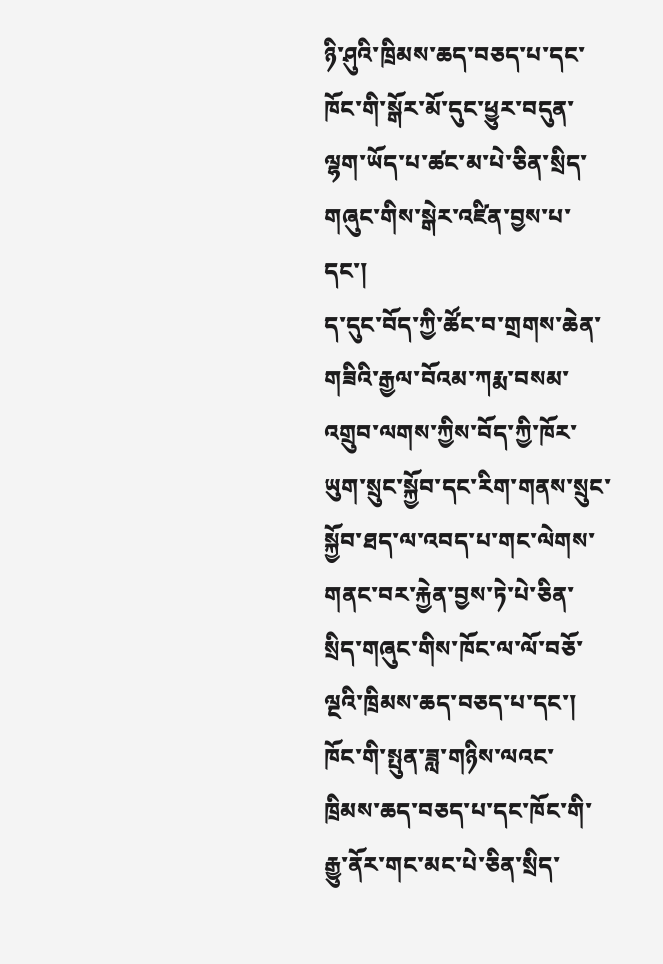ཉི་ཤུའི་ཁྲིམས་ཆད་བཅད་པ་དང་ཁོང་གི་སྒོར་མོ་དུང་ཕྱུར་བདུན་ལྷག་ཡོད་པ་ཚང་མ་པེ་ཅིན་སྲིད་གཞུང་གིས་སྒེར་འཛིན་བྱས་པ་དང་།
ད་དུང་བོད་ཀྱི་ཚོང་བ་གྲགས་ཆེན་གཟིའི་རྒྱལ་བོའམ་ཀརྨ་བསམ་འགྲུབ་ལགས་ཀྱིས་བོད་ཀྱི་ཁོར་ཡུག་སྲུང་སྐྱོབ་དང་རིག་གནས་སྲུང་སྐྱོབ་ཐད་ལ་འབད་པ་གང་ལེགས་གནང་བར་རྐྱེན་བྱས་ཏེ་པེ་ཅིན་སྲིད་གཞུང་གིས་ཁོང་ལ་ལོ་བཅོ་ལྔའི་ཁྲིམས་ཆད་བཅད་པ་དང་། ཁོང་གི་སྤུན་ཟླ་གཉིས་ལའང་ཁྲིམས་ཆད་བཅད་པ་དང་ཁོང་གི་རྒྱུ་ནོར་གང་མང་པེ་ཅིན་སྲིད་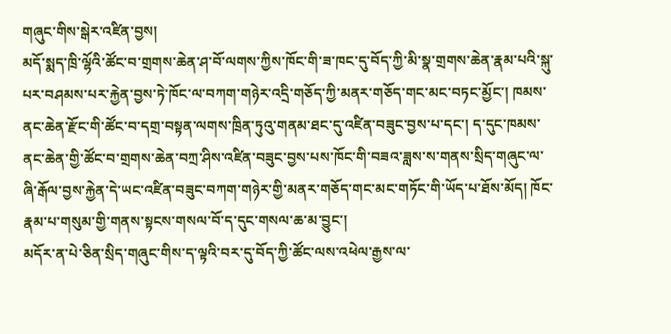གཞུང་གིས་སྒེར་འཛིན་བྱས།
མདོ་སྨད་ཁྲི་ལྷོའི་ཚོང་བ་གྲགས་ཆེན་ཤ་བོ་ལགས་ཀྱིས་ཁོང་གི་ཟ་ཁང་དུ་བོད་ཀྱི་མི་སྣ་གྲགས་ཆེན་རྣམ་པའི་སྐུ་པར་བཤམས་པར་རྐྱེན་བྱས་ཏེ་ཁོང་ལ་བཀག་གཉེར་འདྲི་གཅོད་ཀྱི་མནར་གཅོད་གང་མང་བཏང་མྱོང་། ཁམས་ནང་ཆེན་རྫོང་གི་ཚོང་བ་དགྲ་བསྟན་ལགས་ཁྲིན་ཏུའུ་གནམ་ཐང་དུ་འཛིན་བཟུང་བྱས་པ་དང་། ད་དུང་ཁམས་ནང་ཆེན་གྱི་ཚོང་བ་གྲགས་ཆེན་བཀྲ་ཤིས་འཛིན་བཟུང་བྱས་པས་ཁོང་གི་བཟའ་ཟླས་ས་གནས་སྲིད་གཞུང་ལ་ཞི་རྒོལ་བྱས་རྐྱེན་དེ་ཡང་འཛིན་བཟུང་བཀག་གཉེར་གྱི་མནར་གཅོད་གང་མང་གཏོང་གི་ཡོད་པ་ཐོས་མོད། ཁོང་རྣམ་པ་གསུམ་གྱི་གནས་སྟངས་གསལ་བོ་ད་དུང་གསལ་ཆ་མ་བྱུང་།
མདོར་ན་པེ་ཅིན་སྲིད་གཞུང་གིས་ད་ལྟའི་བར་དུ་བོད་ཀྱི་ཚོང་ལས་འཕེལ་རྒྱས་ལ་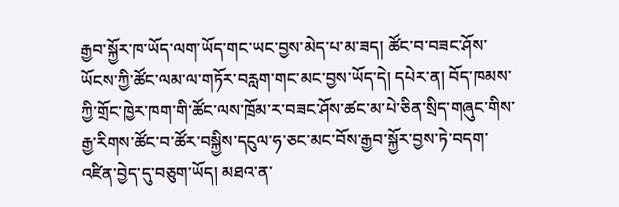རྒྱབ་སྐྱོར་ཁ་ཡོད་ལག་ཡོད་གང་ཡང་བྱས་མེད་པ་མ་ཟད། ཚོང་བ་བཟང་ཤོས་ཡོངས་ཀྱི་ཚོང་ལམ་ལ་གཏོར་བརླག་གང་མང་བྱས་ཡོད་དེ། དཔེར་ན། བོད་ཁམས་ཀྱི་གྲོང་ཁྱེར་ཁག་གི་ཚོང་ལས་ཁྲོམ་ར་བཟང་ཤོས་ཚང་མ་པེ་ཅིན་སྲིད་གཞུང་གིས་རྒྱ་རིགས་ཚོང་བ་ཚོར་བསྐྱིས་དངུལ་ཧ་ཅང་མང་བོས་རྒྱབ་སྐྱོར་བྱས་ཏེ་བདག་འཛིན་བྱེད་དུ་བཅུག་ཡོད། མཐའ་ན་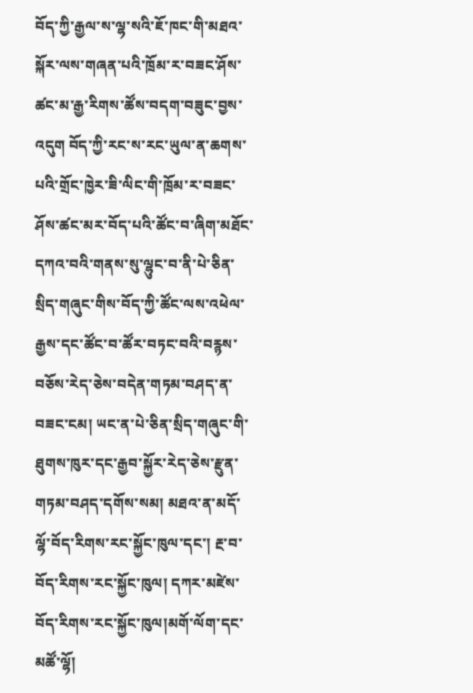བོད་ཀྱི་རྒྱལ་ས་ལྷ་སའི་ཇོ་ཁང་གི་མཐའ་སྐོར་ལས་གཞན་པའི་ཁྲོམ་ར་བཟང་ཤོས་ཚང་མ་རྒྱ་རིགས་ཚོས་བདག་བཟུང་བྱས་འདུག བོད་ཀྱི་རང་ས་རང་ཡུལ་ན་ཆགས་པའི་གྲོང་ཁྱེར་ཟི་ལིང་གི་ཁྲོམ་ར་བཟང་ཤོས་ཚང་མར་བོད་པའི་ཚོང་བ་ཞིག་མཐོང་དཀའ་བའི་གནས་སུ་ལྷུང་བ་ནི་པེ་ཅིན་སྲིད་གཞུང་གིས་བོད་ཀྱི་ཚོང་ལས་འཕེལ་རྒྱས་དང་ཚོང་བ་ཚོར་བཏང་བའི་བརྙས་བཅོས་རེད་ཅེས་བདེན་གཏམ་བཤད་ན་བཟང་ངམ། ཡང་ན་པེ་ཅིན་སྲིད་གཞུང་གི་ཐུགས་ཁུར་དང་རྒྱབ་སྐྱོར་རེད་ཅེས་རྫུན་གཏམ་བཤད་དགོས་སམ། མཐའ་ན་མདོ་ལྷོ་བོད་རིགས་རང་སྐྱོང་ཁུལ་དང་། རྔ་བ་བོད་རིགས་རང་སྐྱོང་ཁུལ། དཀར་མཛེས་བོད་རིགས་རང་སྐྱོང་ཁུལ།མགོ་ལོག་དང་མཚོ་ལྷོ།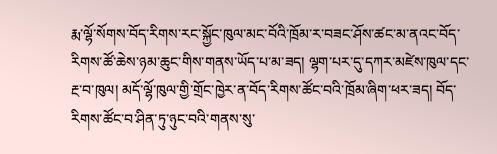རྨ་ལྷོ་སོགས་བོད་རིགས་རང་སྐྱོང་ཁུལ་མང་བོའི་ཁྲོམ་ར་བཟང་ཤོས་ཚང་མ་ནའང་བོད་རིགས་ཚོ་ཆེས་ཉམ་ཆུང་གིས་གནས་ཡོད་པ་མ་ཟད། ལྷག་པར་དུ་དཀར་མཛེས་ཁུལ་དང་རྔ་བ་ཁུལ། མདོ་ལྷོ་ཁུལ་གྱི་གྲོང་ཁྱེར་ན་བོད་རིགས་ཚོང་བའི་ཁྲོམ་ཞིག་ཕར་ཟད། བོད་རིགས་ཚོང་བ་ཤིན་ཏུ་ཉུང་བའི་གནས་སུ་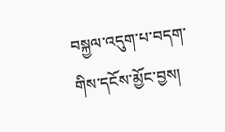བསྐྱལ་འདུག་པ་བདག་གིས་དངོས་མྱོང་བྱས།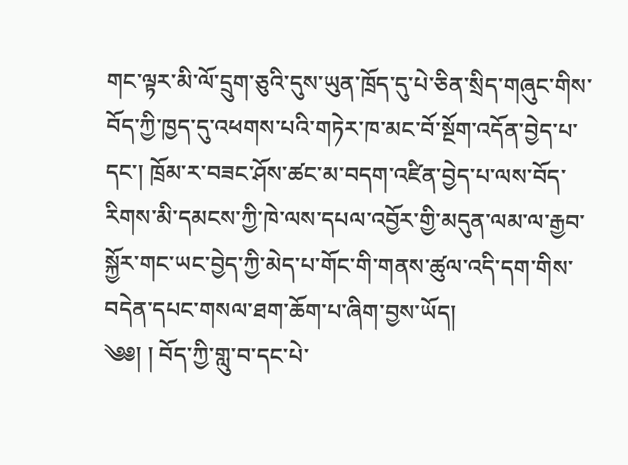གང་ལྟར་མི་ལོ་དྲུག་ཅུའི་དུས་ཡུན་ཁྲོད་དུ་པེ་ཅིན་སྲིད་གཞུང་གིས་བོད་ཀྱི་ཁྱད་དུ་འཕགས་པའི་གཏེར་ཁ་མང་བོ་སྔོག་འདོན་བྱེད་པ་དང་། ཁྲོམ་ར་བཟང་ཤོས་ཚང་མ་བདག་འཛིན་བྱེད་པ་ལས་བོད་རིགས་མི་དམངས་ཀྱི་ཁེ་ལས་དཔལ་འབྱོར་གྱི་མདུན་ལམ་ལ་རྒྱབ་སྐྱོར་གང་ཡང་བྱེད་ཀྱི་མེད་པ་གོང་གི་གནས་ཚུལ་འདི་དག་གིས་བདེན་དཔང་གསལ་ཐག་ཆོག་པ་ཞིག་བྱས་ཡོད།
༄༅། ། བོད་ཀྱི་གླུ་བ་དང་པེ་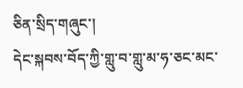ཅིན་སྲིད་གཞུང་།
དེང་སྐབས་བོད་ཀྱི་གླུ་བ་གླུ་མ་ཧ་ཅང་མང་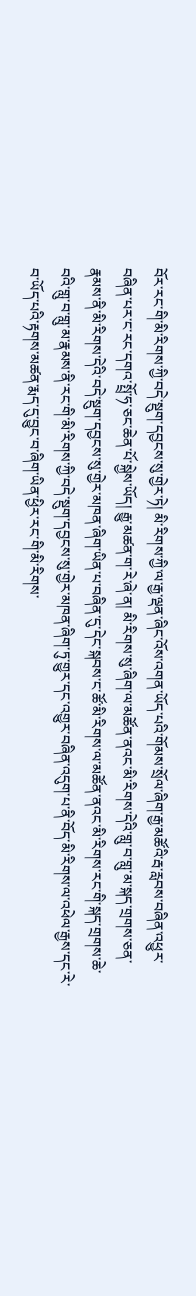བོར་རང་གི་མི་རིགས་ཀྱི་བདེ་སྡུག་དབྱངས་སུ་གྱེར་ཏེ། མི་རིགས་ཀྱི་ལ་རྒྱ་ལྡན་ཞིང་འོས་འགན་ཡོད་པའི་གོམས་སྲོལ་ཞིག་རྒྱ་མཚོའི་རྦ་རླབས་བཞིན་འཕྱུར་བཞིན་པར་ང་རང་དགའ་སྤྲོ་ཧ་ཅང་ཆེན་པོ་སྐྱེས་ཡོད། རྒྱུ་མཚན་ག་རེ་ཞེ་ན། མི་རིགས་སུ་ཞིག་ལ་མཚོན་ནའང་མི་རིགས་དེའི་གླུ་བ་གླུ་མ་སྐད་གྲགས་ཅན་རྣམས་ནི་མི་རིགས་དེའི་བདེ་སྡུག་དབྱངས་སུ་གྱེར་མཁན་ཞིག་ཡིན་པ་བཞིན་དུ་དེང་སྐབས་ང་ཚོ་མི་རིགས་ལ་མཚོན་ནའང་མི་རིགས་རང་གི་སྐད་གྲགས་ཆེ་བའི་གླུ་བ་གླུ་མ་རྣམས་ནི་རང་གི་མི་རིགས་ཀྱི་བདེ་སྡུག་དབྱངས་སུ་གྱེར་མཁན་ཞིག་ཏུ་གྱུར་དང་འགྱུར་བཞིན་འདུག་པ་ནི་བོད་མི་རིགས་ལ་འཕེལ་རྒྱས་དང་རེ་བ་ཡོད་པའི་རྟགས་མཚན་རྨད་དུ་བྱུང་བ་ཞིག་ཡིན་ཕྱིར་རང་གི་མི་རིགས་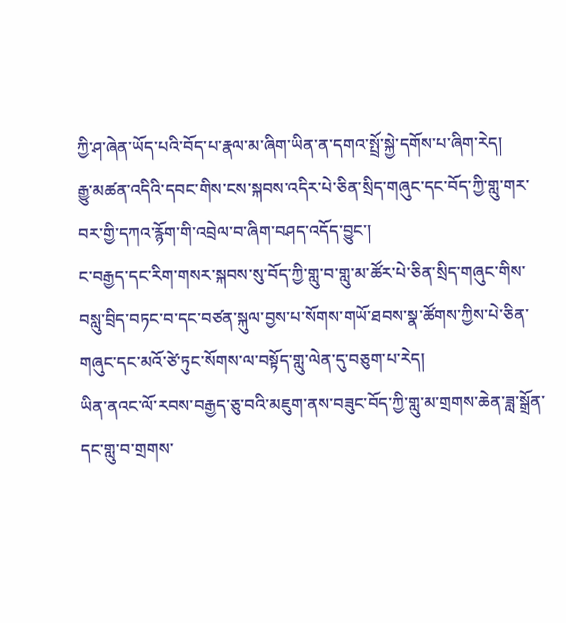ཀྱི་ཤ་ཞེན་ཡོད་པའི་བོད་པ་རྣལ་མ་ཞིག་ཡིན་ན་དགའ་སྤྲོ་སྐྱེ་དགོས་པ་ཞིག་རེད།
རྒྱུ་མཚན་འདིའི་དབང་གིས་ངས་སྐབས་འདིར་པེ་ཅིན་སྲིད་གཞུང་དང་བོད་ཀྱི་གླུ་གར་བར་གྱི་དཀའ་རྙོག་གི་འབྲེལ་བ་ཞིག་བཤད་འདོད་བྱུང་།
ང་བརྒྱད་དང་རིག་གསར་སྐབས་སུ་བོད་ཀྱི་གླུ་བ་གླུ་མ་ཚོར་པེ་ཅིན་སྲིད་གཞུང་གིས་བསླུ་བྲིད་བཏང་བ་དང་བཙན་སྐུལ་བྱས་པ་སོགས་གཡོ་ཐབས་སྣ་ཚོགས་ཀྱིས་པེ་ཅིན་གཞུང་དང་མའོ་ཙེ་ཏུང་སོགས་ལ་བསྟོད་གླུ་ལེན་དུ་བཅུག་པ་རེད།
ཡིན་ནའང་ལོ་རབས་བརྒྱད་ཅུ་བའི་མཇུག་ནས་བཟུང་བོད་ཀྱི་གླུ་མ་གྲགས་ཆེན་ཟླ་སྒྲོན་དང་གླུ་བ་གྲགས་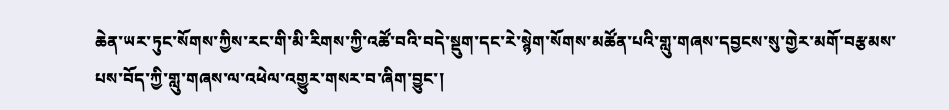ཆེན་ཡར་ཏུང་སོགས་ཀྱིས་རང་གི་མི་རིགས་ཀྱི་འཚོ་བའི་བདེ་སྡུག་དང་རེ་སྙེག་སོགས་མཚོན་པའི་གླུ་གཞས་དབྱངས་སུ་གྱེར་མགོ་བརྩམས་པས་བོད་ཀྱི་གླུ་གཞས་ལ་འཕེལ་འགྱུར་གསར་བ་ཞིག་བྱུང་།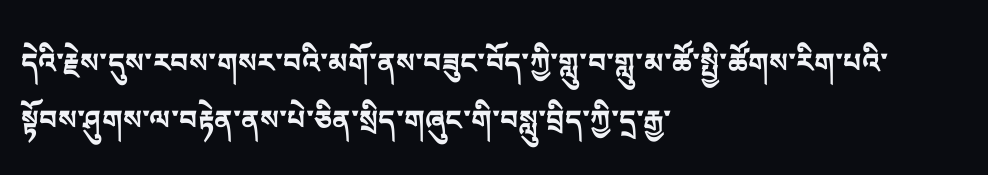དེའི་རྗེས་དུས་རབས་གསར་བའི་མགོ་ནས་བཟུང་བོད་ཀྱི་གླུ་བ་གླུ་མ་ཚོ་སྤྱི་ཚོགས་རིག་པའི་སྟོབས་ཤུགས་ལ་བརྟེན་ནས་པེ་ཅིན་སྲིད་གཞུང་གི་བསླུ་བྲིད་ཀྱི་དྲ་རྒྱ་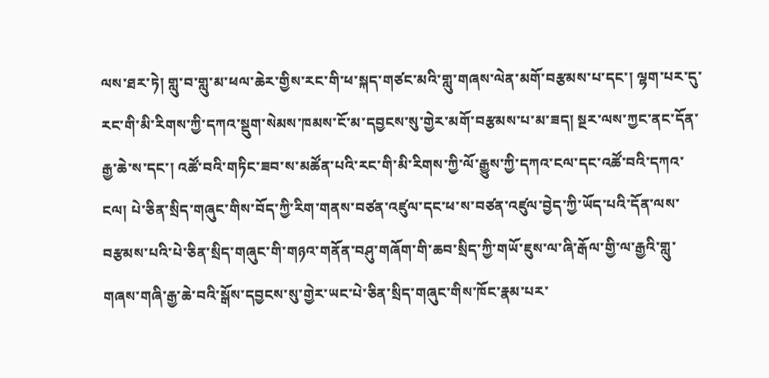ལས་ཐར་ཏེ། གླུ་བ་གླུ་མ་ཕལ་ཆེར་གྱིས་རང་གི་ཕ་སྐད་གཙང་མའི་གླུ་གཞས་ལེན་མགོ་བརྩམས་པ་དང་། ལྷག་པར་དུ་རང་གི་མི་རིགས་ཀྱི་དཀའ་སྡུག་སེམས་ཁམས་ངོ་མ་དབྱངས་སུ་གྱེར་མགོ་བརྩམས་པ་མ་ཟད། སྔར་ལས་ཀྱང་ནང་དོན་རྒྱ་ཆེ་ས་དང་། འཚོ་བའི་གཏིང་ཟབ་ས་མཚོན་པའི་རང་གི་མི་རིགས་ཀྱི་ལོ་རྒྱུས་ཀྱི་དཀའ་ངལ་དང་འཚོ་བའི་དཀའ་ངལ། པེ་ཅིན་སྲིད་གཞུང་གིས་བོད་ཀྱི་རིག་གནས་བཙན་འཛུལ་དང་ཕ་ས་བཙན་འཛུལ་བྱེད་ཀྱི་ཡོད་པའི་དོན་ལས་བརྩམས་པའི་པེ་ཅིན་སྲིད་གཞུང་གི་གཉའ་གནོན་བཤུ་གཞོག་གི་ཆབ་སྲིད་ཀྱི་གཡོ་ཇུས་ལ་ཞི་རྒོལ་གྱི་ལ་རྒྱའི་གླུ་གཞས་གཞི་རྒྱ་ཆེ་བའི་སྒོས་དབྱངས་སུ་གྱེར་ཡང་པེ་ཅིན་སྲིད་གཞུང་གིས་ཁོང་རྣམ་པར་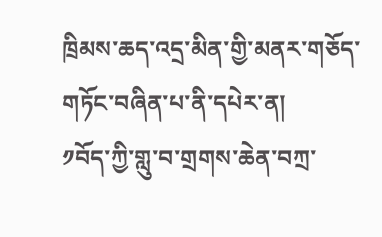ཁྲིམས་ཆད་འདྲ་མིན་གྱི་མནར་གཅོད་གཏོང་བཞིན་པ་ནི་དཔེར་ན།
༡བོད་ཀྱི་གླུ་བ་གྲགས་ཆེན་བཀྲ་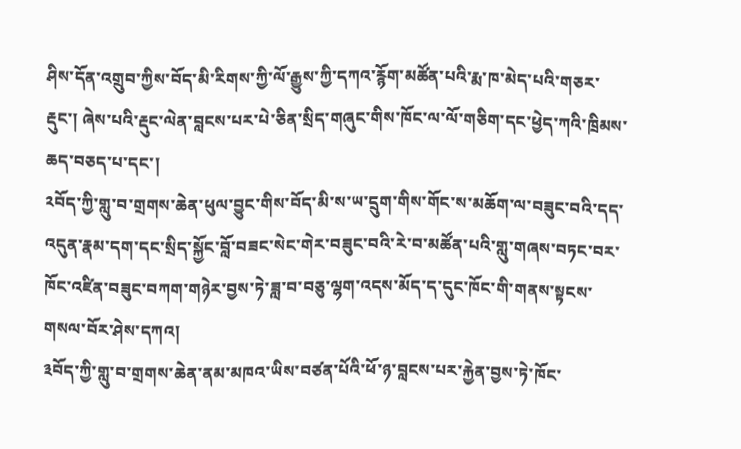ཤིས་དོན་འགྲུབ་ཀྱིས་བོད་མི་རིགས་ཀྱི་ལོ་རྒྱུས་ཀྱི་དཀའ་རྙོག་མཚོན་པའི་རྨ་ཁ་མེད་པའི་གཅར་རྡུང་། ཞེས་པའི་རྡུང་ལེན་བླངས་པར་པེ་ཅིན་སྲིད་གཞུང་གིས་ཁོང་ལ་ལོ་གཅིག་དང་ཕྱེད་ཀའི་ཁྲིམས་ཆད་བཅད་པ་དང་།
༢བོད་ཀྱི་གླུ་བ་གྲགས་ཆེན་ཕུལ་བྱུང་གིས་བོད་མི་ས་ཡ་དྲུག་གིས་གོང་ས་མཆོག་ལ་བཟུང་བའི་དད་འདུན་རྣམ་དག་དང་སྲིད་སྐྱོང་བློ་བཟང་སེང་གེར་བཟུང་བའི་རེ་བ་མཚོན་པའི་གླུ་གཞས་བཏང་བར་ཁོང་འཛིན་བཟུང་བཀག་གཉེར་བྱས་ཏེ་ཟླ་བ་བཅུ་ལྷག་འདས་མོད་ད་དུང་ཁོང་གི་གནས་སྟངས་གསལ་བོར་ཤེས་དཀའ།
༣བོད་ཀྱི་གླུ་བ་གྲགས་ཆེན་ནམ་མཁའ་ཡིས་བཙན་པོའི་ཕོ་ཉ་བླངས་པར་རྐྱེན་བྱས་ཏེ་ཁོང་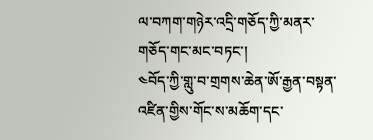ལ་བཀག་གཉེར་འདྲི་གཅོད་ཀྱི་མནར་གཅོད་གང་མང་བཏང་།
༤བོད་ཀྱི་གླུ་བ་གྲགས་ཆེན་ཨོ་རྒྱན་བསྟན་འཛིན་གྱིས་གོང་ས་མཆོག་དང་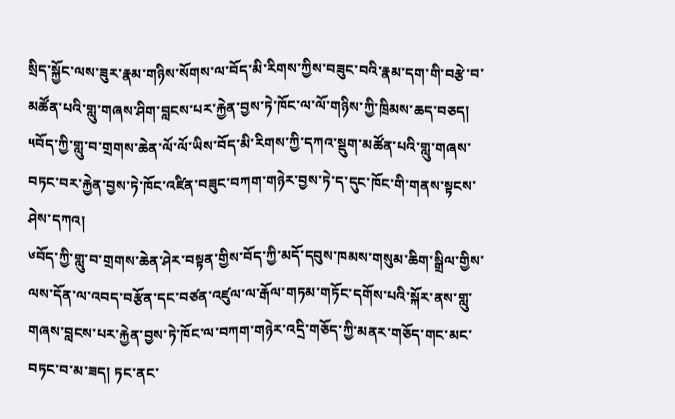སྲིད་སྐྱོང་ལས་ཟུར་རྣམ་གཉིས་སོགས་ལ་བོད་མི་རིགས་ཀྱིས་བཟུང་བའི་རྣམ་དག་གི་བརྩེ་བ་མཚོན་པའི་གླུ་གཞས་ཤིག་བླངས་པར་རྐྱེན་བྱས་ཏེ་ཁོང་ལ་ལོ་གཉིས་ཀྱི་ཁྲིམས་ཆད་བཅད།
༥བོད་ཀྱི་གླུ་བ་གྲགས་ཆེན་ལོ་ལོ་ཡིས་བོད་མི་རིགས་ཀྱི་དཀའ་སྡུག་མཚོན་པའི་གླུ་གཞས་བཏང་བར་རྐྱེན་བྱས་ཏེ་ཁོང་འཛིན་བཟུང་བཀག་གཉེར་བྱས་ཏེ་ད་དུང་ཁོང་གི་གནས་སྟངས་ཤེས་དཀའ།
༦བོད་ཀྱི་གླུ་བ་གྲགས་ཆེན་ཤེར་བསྟན་གྱིས་བོད་ཀྱི་མདོ་དབུས་ཁམས་གསུམ་ཆིག་སྒྲིལ་གྱིས་ལས་དོན་ལ་འབད་བརྩོན་དང་བཙན་འཛུལ་ལ་རྒོལ་གཏམ་གཏོང་དགོས་པའི་སྐོར་ནས་གླུ་གཞས་བླངས་པར་རྐྱེན་བྱས་ཏེ་ཁོང་ལ་བཀག་གཉེར་འདྲི་གཅོད་ཀྱི་མནར་གཅོད་གང་མང་བཏང་བ་མ་ཟད། ཏང་ནང་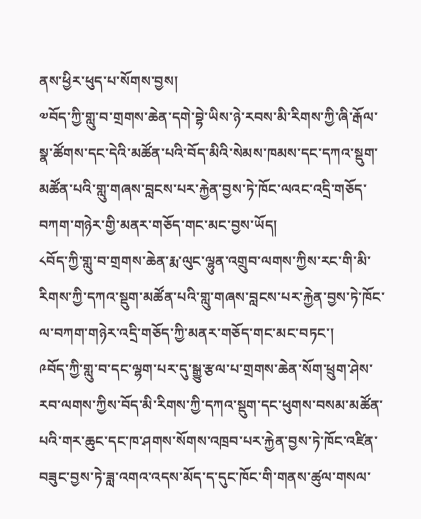ནས་ཕྱིར་ཕུད་པ་སོགས་བྱས།
༧བོད་ཀྱི་གླུ་བ་གྲགས་ཆེན་དགེ་བྷེ་ཡིས་ཉེ་རབས་མི་རིགས་ཀྱི་ཞི་རྒོལ་སྣ་ཚོགས་དང་དེའི་མཚོན་པའི་བོད་མིའི་སེམས་ཁམས་དང་དཀའ་སྡུག་མཚོན་པའི་གླུ་གཞས་བླངས་པར་རྐྱེན་བྱས་ཏེ་ཁོང་ལའང་འདྲི་གཅོད་བཀག་གཉེར་གྱི་མནར་གཅོད་གང་མང་བྱས་ཡོད།
༨བོད་ཀྱི་གླུ་བ་གྲགས་ཆེན་རྨ་ལུང་ལྷུན་འགྲུབ་ལགས་ཀྱིས་རང་གི་མི་རིགས་ཀྱི་དཀའ་སྡུག་མཚོན་པའི་གླུ་གཞས་བླངས་པར་རྐྱེན་བྱས་ཏེ་ཁོང་ལ་བཀག་གཉེར་འདྲི་གཅོད་ཀྱི་མནར་གཅོད་གང་མང་བཏང་།
༩བོད་ཀྱི་གླུ་བ་དང་ལྷག་པར་དུ་སྒྱུ་རྩལ་པ་གྲགས་ཆེན་སོག་ཕྲུག་ཤེས་རབ་ལགས་ཀྱིས་བོད་མི་རིགས་ཀྱི་དཀའ་སྡུག་དང་ཕུགས་བསམ་མཚོན་པའི་གར་ཆུང་དང་ཁ་ཤགས་སོགས་འཁྲབ་པར་རྐྱེན་བྱས་ཏེ་ཁོང་འཛིན་བཟུང་བྱས་ཏེ་ཟླ་འགའ་འདས་མོད་ད་དུང་ཁོང་གི་གནས་ཚུལ་གསལ་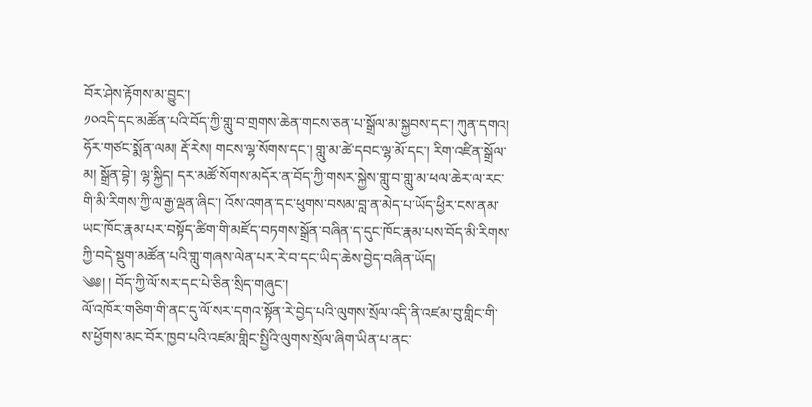བོར་ཤེས་རྟོགས་མ་བྱུང་།
༡༠འདི་དང་མཚོན་པའི་བོད་ཀྱི་གླུ་བ་གྲགས་ཆེན་གངས་ཅན་པ་སྒྲོལ་མ་སྐྱབས་དང་། ཀུན་དགའ། ཧོར་གཙང་སྨོན་ལམ། རྡོ་རེས། གངས་ལྷ་སོགས་དང་། གླུ་མ་ཚེ་དབང་ལྷ་མོ་དང་། རིག་འཛིན་སྒྲོལ་མ། སྒྲོན་བྷེ་། ལྷ་སྐྱིད། དར་མཚོ་སོགས་མདོར་ན་བོད་ཀྱི་གསར་སྐྱེས་གླུ་བ་གླུ་མ་ཕལ་ཆེར་ལ་རང་གི་མི་རིགས་ཀྱི་ལ་རྒྱ་ལྡན་ཞིང་། འོས་འགན་དང་ཕུགས་བསམ་བླ་ན་མེད་པ་ཡོད་ཕྱིར་ངས་ནམ་ཡང་ཁོང་རྣམ་པར་བསྟོད་ཚིག་གི་མཛོད་བཏགས་སྒྲོན་བཞིན་ད་དུང་ཁོང་རྣམ་པས་བོད་མི་རིགས་ཀྱི་བདེ་སྡུག་མཚོན་པའི་གླུ་གཞས་ལེན་པར་རེ་བ་དང་ཡིད་ཆེས་བྱེད་བཞིན་ཡོད།
༄༅། ། བོད་ཀྱི་ལོ་སར་དང་པེ་ཅིན་སྲིད་གཞུང་།
ལོ་འཁོར་གཅིག་གི་ནང་དུ་ལོ་སར་དགའ་སྟོན་རེ་བྱེད་པའི་ལུགས་སྲོལ་འདི་ནི་འཛམ་བུ་གླིང་གི་ས་ཕྱོགས་མང་བོར་ཁྱབ་པའི་འཛམ་གླིང་སྤྱིའི་ལུགས་སྲོལ་ཞིག་ཡིན་པ་ནང་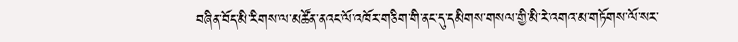བཞིན་བོད་མི་རིགས་ལ་མཚོན་ནའང་ལོ་འཁོར་གཅིག་གི་ནང་དུ་དམིགས་གསལ་གྱི་མི་རེ་འགའ་མ་གཏོགས་ལོ་སར་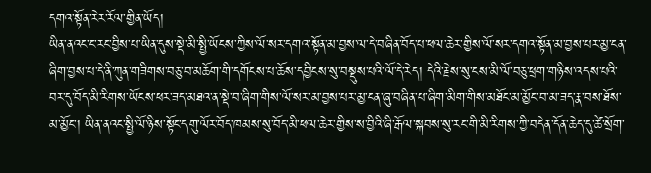དགའ་སྟོན་རེར་རོལ་གྱིན་ཡོད།
ཡིན་ནའང་ང་རང་བྱིས་པ་ཡིན་དུས་སྡེ་མི་སྤྱི་ཡོངས་ཀྱིས་ལོ་སར་དགའ་སྟོན་མ་བྱས་ལ་དེ་བཞིན་བོད་པ་ཕལ་ཆེར་གྱིས་ལོ་སར་དགའ་སྟོན་མ་བྱས་པར་མྱ་ངན་ཞིག་བྱས་པ་དེ་ནི་ཀུན་གཟིགས་བཅུ་བ་མཆོག་གི་དགོངས་པ་ཆོས་དབྱིངས་སུ་བསྡུས་པའི་ལོ་དེ་རེད། དེའི་རྗེས་སུ་ངས་མི་ལོ་བཅུ་ཕྲག་གཉིས་འདས་པའི་བར་དུ་བོད་མི་རིགས་ཡོངས་ཕར་ཟད་མཐའ་ན་སྡེ་བ་ཞིག་གིས་ལོ་སར་མ་བྱས་པར་མྱ་ངན་ཞུ་བཞིན་པ་ཞིག་མིག་གིས་མཐོང་མ་མྱོང་བ་མ་ཟད་རྣ་བས་ཐོས་མ་མྱོང་། ཡིན་ནའང་སྤྱི་ལོ་ཉིས་སྟོང་དགུ་ལོར་བོད་ཁམས་སུ་བོད་མི་ཕལ་ཆེར་གྱིས་ས་བྱིའི་ཞི་རྒོལ་སྐབས་སུ་རང་གི་མི་རིགས་ཀྱི་བདེན་དོན་ཆེད་དུ་ཚེ་སྲོག་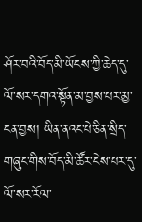ཤོར་བའི་བོད་མི་ཡོངས་ཀྱི་ཆེད་དུ་ལོ་སར་དགའ་སྟོན་མ་བྱས་པར་མྱ་ངན་བྱས། ཡིན་ནའང་པེ་ཅིན་སྲིད་གཞུང་གིས་བོད་མི་ཚོར་ངེས་པར་དུ་ལོ་སར་རོལ་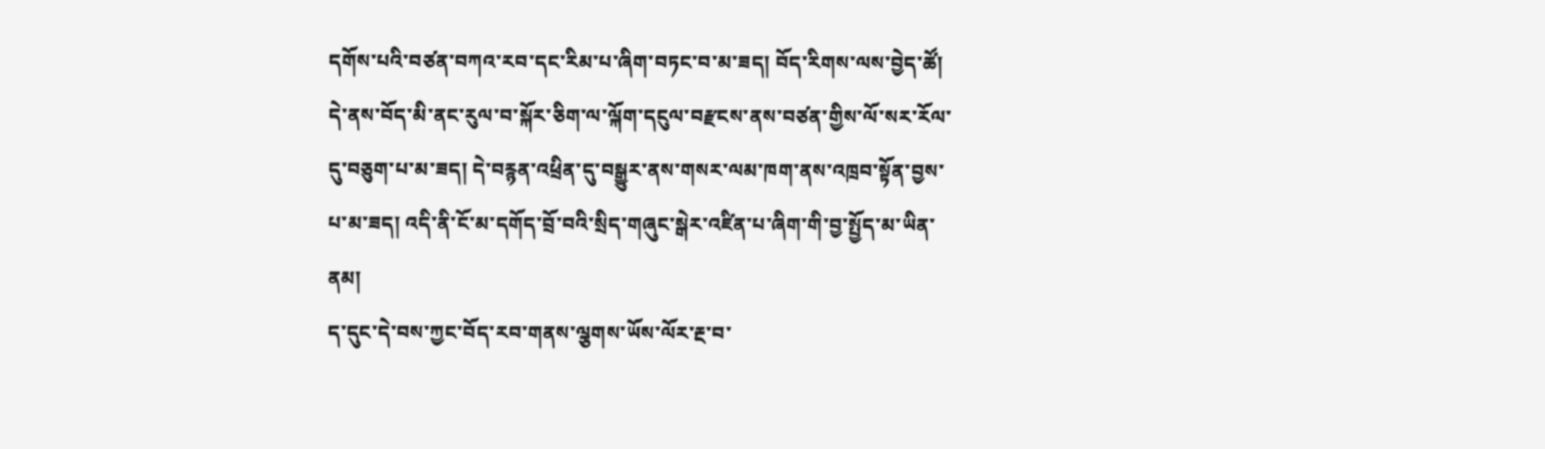དགོས་པའི་བཙན་བཀའ་རབ་དང་རིམ་པ་ཞིག་བཏང་བ་མ་ཟད། བོད་རིགས་ལས་བྱེད་ཚོ། དེ་ནས་བོད་མི་ནང་རུལ་བ་སྐོར་ཅིག་ལ་ལྐོག་དངུལ་བརྫངས་ནས་བཙན་གྱིས་ལོ་སར་རོལ་དུ་བཅུག་པ་མ་ཟད། དེ་བརྙན་འཕྲིན་དུ་བསྒྱུར་ནས་གསར་ལམ་ཁག་ནས་འཁྲབ་སྟོན་བྱས་པ་མ་ཟད། འདི་ནི་ངོ་མ་དགོད་བྲོ་བའི་སྲིད་གཞུང་སྒེར་འཛིན་པ་ཞིག་གི་བྱ་སྤྱོད་མ་ཡིན་ནམ།
ད་དུང་དེ་བས་ཀྱང་བོད་རབ་གནས་ལྕགས་ཡོས་ལོར་རྔ་བ་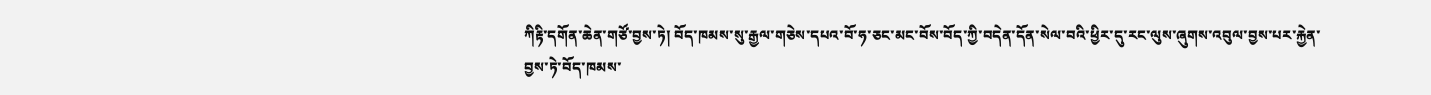ཀིརྟི་དགོན་ཆེན་གཙོ་བྱས་ཏེ། བོད་ཁམས་སུ་རྒྱལ་གཅེས་དཔའ་བོ་ཧ་ཅང་མང་བོས་བོད་ཀྱི་བདེན་དོན་སེལ་བའི་ཕྱིར་དུ་རང་ལུས་ཞུགས་འབུལ་བྱས་པར་རྐྱེན་བྱས་ཏེ་བོད་ཁམས་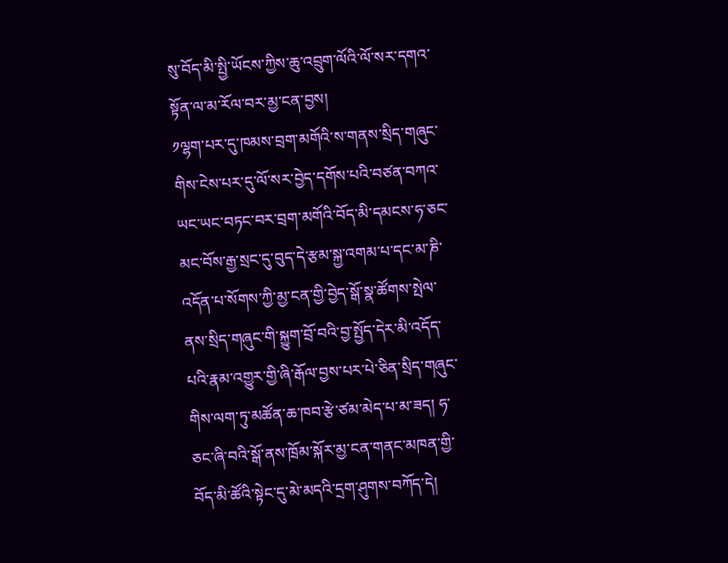སུ་བོད་མི་སྤྱི་ཡོངས་ཀྱིས་ཆུ་འབྲུག་ལོའི་ལོ་སར་དགའ་སྟོན་ལ་མ་རོལ་བར་མྱ་ངན་བྱས།
༡ལྷག་པར་དུ་ཁམས་བྲག་མགོའི་ས་གནས་སྲིད་གཞུང་གིས་ངེས་པར་དུ་ལོ་སར་བྱེད་དགོས་པའི་བཙན་བཀའ་ཡང་ཡང་བཏང་བར་བྲག་མགོའི་བོད་མི་དམངས་ཧ་ཅང་མང་བོས་རྒྱ་སྲང་དུ་བུད་དེ་རྩམ་སྐྱ་འགམ་པ་དང་མ་ཎི་འདོན་པ་སོགས་ཀྱི་མྱ་ངན་གྱི་བྱེད་སྒོ་སྣ་ཚོགས་སྤེལ་ནས་སྲིད་གཞུང་གི་སྐྱུག་བྲོ་བའི་བྱ་སྤྱོད་དེར་མི་འདོད་པའི་རྣམ་འགྱུར་གྱི་ཞི་རྒོལ་བྱས་པར་པེ་ཅིན་སྲིད་གཞུང་གིས་ལག་ཏུ་མཚོན་ཆ་ཁབ་རྩེ་ཙམ་མེད་པ་མ་ཟད། ཧ་ཅང་ཞི་བའི་སྒོ་ནས་ཁྲོམ་སྐོར་མྱ་ངན་གནང་མཁན་གྱི་བོད་མི་ཚོའི་སྟེང་དུ་མེ་མདའི་དྲག་ཤུགས་བཀོད་དེ།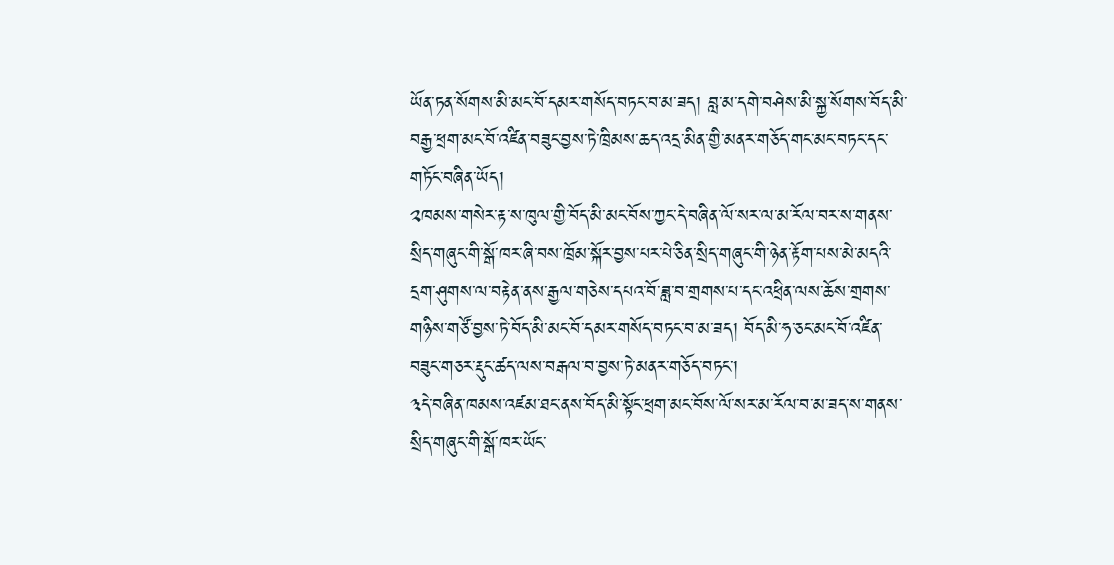ཡོན་ཏན་སོགས་མི་མང་བོ་དམར་གསོད་བཏང་བ་མ་ཟད། བླ་མ་དགེ་བཤེས་མི་སྐྱ་སོགས་བོད་མི་བརྒྱ་ཕྲག་མང་བོ་འཛིན་བཟུང་བྱས་ཏེ་ཁྲིམས་ཆད་འདྲ་མིན་གྱི་མནར་གཅོད་གང་མང་བཏང་དང་གཏོང་བཞིན་ཡོད།
༢ཁམས་གསེར་རྟ་ས་ཁུལ་གྱི་བོད་མི་མང་བོས་ཀྱང་དེ་བཞིན་ལོ་སར་ལ་མ་རོལ་བར་ས་གནས་སྲིད་གཞུང་གི་སྒོ་ཁར་ཞི་བས་ཁྲོམ་སྐོར་བྱས་པར་པེ་ཅིན་སྲིད་གཞུང་གི་ཉེན་རྟོག་པས་མེ་མདའི་དྲག་ཤུགས་ལ་བརྟེན་ནས་རྒྱལ་གཅེས་དཔའ་བོ་ཟླ་བ་གྲགས་པ་དང་འཕྲིན་ལས་ཆོས་གྲགས་གཉིས་གཙོ་བྱས་ཏེ་བོད་མི་མང་བོ་དམར་གསོད་བཏང་བ་མ་ཟད། བོད་མི་ཧ་ཅང་མང་བོ་འཛིན་བཟུང་གཅར་རྡུང་ཚད་ལས་བརྒལ་བ་བྱས་ཏེ་མནར་གཅོད་བཏང་།
༣དེ་བཞིན་ཁམས་འཛམ་ཐང་ནས་བོད་མི་སྟོང་ཕྲག་མང་བོས་ལོ་སར་མ་རོལ་བ་མ་ཟད་ས་གནས་སྲིད་གཞུང་གི་སྒོ་ཁར་ཡོང་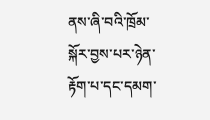ནས་ཞི་བའི་ཁྲོམ་སྐོར་བྱས་པར་ཉེན་རྟོག་པ་དང་དམག་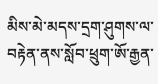མིས་མེ་མདས་དྲག་ཤུགས་ལ་བརྟེན་ནས་སློབ་ཕྲུག་ཨོ་རྒྱན་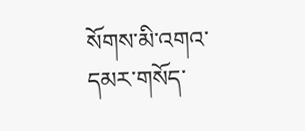སོགས་མི་འགའ་དམར་གསོད་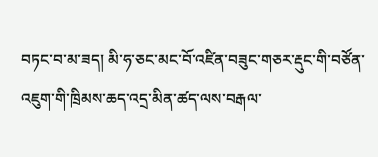བཏང་བ་མ་ཟད། མི་ཧ་ཅང་མང་བོ་འཛིན་བཟུང་གཅར་རྡུང་གི་བཙོན་འཇུག་གི་ཁྲིམས་ཆད་འདྲ་མིན་ཚད་ལས་བརྒལ་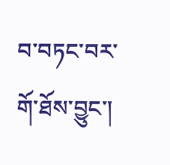བ་བཏང་བར་གོ་ཐོས་བྱུང་།